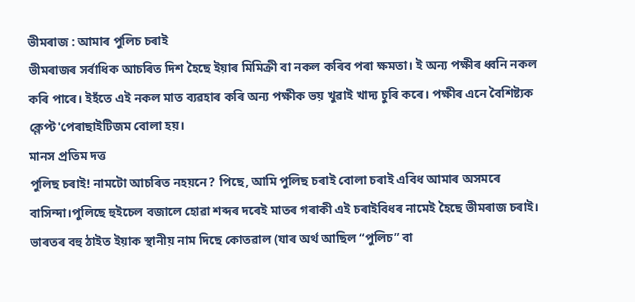ভীমৰাজ : আমাৰ পুলিচ চৰাই
ভীমৰাজৰ সৰ্বাধিক আচৰিত দিশ হৈছে ইয়াৰ মিমিক্ৰী বা নকল কৰিব পৰা ক্ষমতা। ই অন্য পক্ষীৰ ধ্বনি নকল কৰি পাৰে। ইহঁতে এই নকল মাত ব্যৱহাৰ কৰি অন্য পক্ষীক ভয় খুৱাই খাদ্য চুৰি কৰে। পক্ষীৰ এনে বৈশিষ্ট্যক ক্লেপ্ট'পেৰাছাইটিজম বোলা হয়।
মানস প্ৰতিম দত্ত
পুলিছ চৰাই! নামটো আচৰিত নহয়নে? পিছে, আমি পুলিছ চৰাই বোলা চৰাই এবিধ আমাৰ অসমৰে বাসিন্দা।পুলিছে হুইচেল বজালে হোৱা শব্দৰ দৰেই মাতৰ গৰাকী এই চৰাইবিধৰ নামেই হৈছে ভীমৰাজ চৰাই। ভাৰতৰ বহু ঠাইত ইয়াক স্থানীয় নাম দিছে কোতৱাল (যাৰ অৰ্থ আছিল “পুলিচ” বা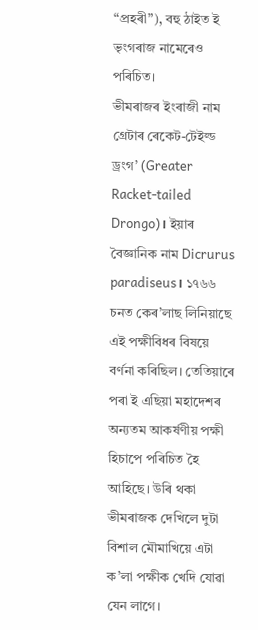“প্ৰহৰী”), বহু ঠাইত ই ভৃংগৰাজ নামেৰেও পৰিচিত।
ভীমৰাজৰ ইংৰাজী নাম গ্ৰেটাৰ ৰেকেট-টেইল্ড ড্ৰংগ’ (Greater Racket-tailed Drongo)। ইয়াৰ বৈজ্ঞানিক নাম Dicrurus paradiseus। ১৭৬৬ চনত কেৰ’লাছ লিনিয়াছে এই পক্ষীবিধৰ বিষয়ে বৰ্ণনা কৰিছিল। তেতিয়াৰে পৰা ই এছিয়া মহাদেশৰ অন্যতম আকৰ্ষণীয় পক্ষী হিচাপে পৰিচিত হৈ আহিছে। উৰি থকা ভীমৰাজক দেখিলে দুটা বিশাল মৌমাখিয়ে এটা ক’লা পক্ষীক খেদি যোৱা যেন লাগে।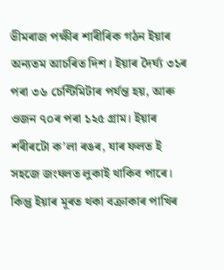ভীমৰাজ পক্ষীৰ শাৰীৰিক গঠন ইয়াৰ অন্যতম আচৰিত দিশ। ইয়াৰ দৈৰ্ঘ্য ৩১ৰ পৰা ৩৬ চেণ্টিমিটাৰ পৰ্যন্ত হয়, আৰু ওজন ৭০ৰ পৰা ১২৫ গ্ৰাম। ইয়াৰ শৰীৰটো ক’লা ৰঙৰ, যাৰ ফলত ই সহজে জংঘলত লুকাই থাকিব পাৰে। কিন্তু ইয়াৰ মূৰত থকা বক্ৰাকাৰ পাখিৰ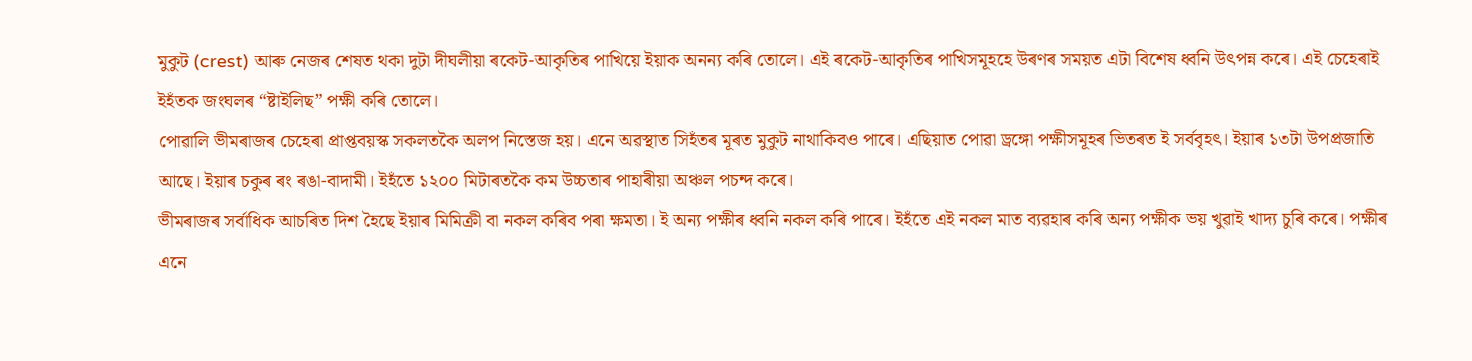মুকুট (crest) আৰু নেজৰ শেষত থকা দুটা দীঘলীয়া ৰকেট-আকৃতিৰ পাখিয়ে ইয়াক অনন্য কৰি তোলে। এই ৰকেট-আকৃতিৰ পাখিসমূহহে উৰণৰ সময়ত এটা বিশেষ ধ্বনি উৎপন্ন কৰে। এই চেহেৰাই ইহঁতক জংঘলৰ “ষ্টাইলিছ” পক্ষী কৰি তোলে।
পোৱালি ভীমৰাজৰ চেহেৰা প্ৰাপ্তবয়স্ক সকলতকৈ অলপ নিস্তেজ হয়। এনে অৱস্থাত সিহঁতৰ মূৰত মুকুট নাথাকিবও পাৰে। এছিয়াত পোৱা ড্ৰঙ্গো পক্ষীসমূহৰ ভিতৰত ই সৰ্ববৃহৎ। ইয়াৰ ১৩টা উপপ্ৰজাতি আছে। ইয়াৰ চকুৰ ৰং ৰঙা-বাদামী। ইহঁতে ১২০০ মিটাৰতকৈ কম উচ্চতাৰ পাহাৰীয়া অঞ্চল পচন্দ কৰে।
ভীমৰাজৰ সৰ্বাধিক আচৰিত দিশ হৈছে ইয়াৰ মিমিক্ৰী বা নকল কৰিব পৰা ক্ষমতা। ই অন্য পক্ষীৰ ধ্বনি নকল কৰি পাৰে। ইহঁতে এই নকল মাত ব্যৱহাৰ কৰি অন্য পক্ষীক ভয় খুৱাই খাদ্য চুৰি কৰে। পক্ষীৰ এনে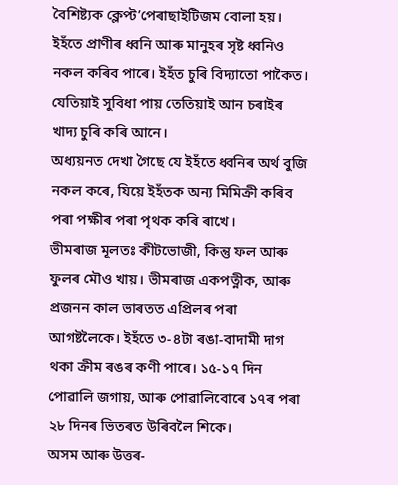বৈশিষ্ট্যক ক্লেপ্ট’পেৰাছাইটিজম বোলা হয়। ইহঁতে প্ৰাণীৰ ধ্বনি আৰু মানুহৰ সৃষ্ট ধ্বনিও নকল কৰিব পাৰে। ইহঁত চুৰি বিদ্যাতো পাকৈত। যেতিয়াই সুবিধা পায় তেতিয়াই আন চৰাইৰ খাদ্য চুৰি কৰি আনে।
অধ্যয়নত দেখা গৈছে যে ইহঁতে ধ্বনিৰ অৰ্থ বুজি নকল কৰে, যিয়ে ইহঁতক অন্য মিমিক্ৰী কৰিব পৰা পক্ষীৰ পৰা পৃথক কৰি ৰাখে।
ভীমৰাজ মূলতঃ কীটভোজী, কিন্তু ফল আৰু ফুলৰ মৌও খায়। ভীমৰাজ একপত্নীক, আৰু প্ৰজনন কাল ভাৰতত এপ্ৰিলৰ পৰা আগষ্টলৈকে। ইহঁতে ৩-৪টা ৰঙা-বাদামী দাগ থকা ক্ৰীম ৰঙৰ কণী পাৰে। ১৫-১৭ দিন পোৱালি জগায়, আৰু পোৱালিবোৰে ১৭ৰ পৰা ২৮ দিনৰ ভিতৰত উৰিবলৈ শিকে।
অসম আৰু উত্তৰ-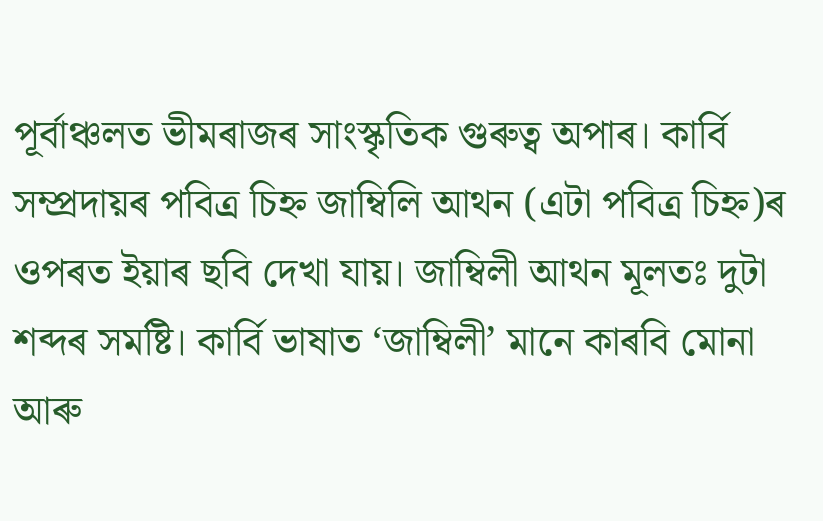পূৰ্বাঞ্চলত ভীমৰাজৰ সাংস্কৃতিক গুৰুত্ব অপাৰ। কাৰ্বি সম্প্ৰদায়ৰ পবিত্ৰ চিহ্ন জাম্বিলি আথন (এটা পবিত্ৰ চিহ্ন)ৰ ওপৰত ইয়াৰ ছবি দেখা যায়। জাম্বিলী আথন মূলতঃ দুটা শব্দৰ সমষ্টি। কাৰ্বি ভাষাত ‘জাম্বিলী’ মানে কাৰবি মোনা আৰু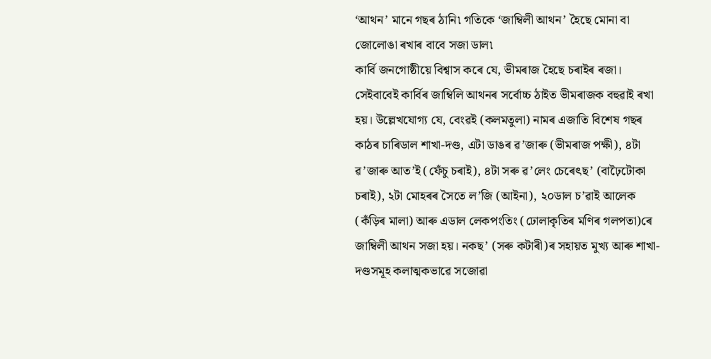‘আথন’ মানে গছৰ ঠানি৷ গতিকে ‘জাম্বিলী আথন’ হৈছে মোনা বা জোলোঙা ৰখাৰ বাবে সজা ডাল৷
কাৰ্বি জনগোষ্ঠীয়ে বিশ্বাস কৰে যে, ভীমৰাজ হৈছে চৰাইৰ ৰজা। সেইবাবেই কাৰ্বিৰ জাম্বিলি আথনৰ সৰ্বোচ্চ ঠাইত ভীমৰাজক বহুৱাই ৰখা হয়। উল্লেখযোগ্য যে, বেংৱই (কলমতুলা) নামৰ এজাতি বিশেষ গছৰ কাঠৰ চাৰিডাল শাখা-দণ্ড, এটা ডাঙৰ ৱ’জাৰু (ভীমৰাজ পক্ষী), ৪টা ৱ’জাৰু আত’ই (ফেঁচু চৰাই), ৪টা সৰু ৱ’লেং চেৰেৎছ’ (বাঢ়ৈটোকা চৰাই), ২টা মোহৰৰ সৈতে ল’জি (আইনা), ২০ডাল চ’ৱাই আলেক (কঁড়িৰ মালা) আৰু এডাল লেকপংতিং (ঢোলাকৃতিৰ মণিৰ গলপতা)ৰে জাম্বিলী আথন সজা হয়। নকছ’ (সৰু কটাৰী)ৰ সহায়ত মুখ্য আৰু শাখা-দণ্ডসমূহ কলাত্মকভাৱে সজোৱা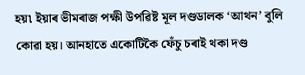হয়৷ ইয়াৰ ভীমৰাজ পক্ষী উপৱিষ্ট মূল দণ্ডডালক ‘আথন’ বুলি কোৱা হয়। আনহাতে একোটিকৈ ফেঁচু চৰাই থকা দণ্ড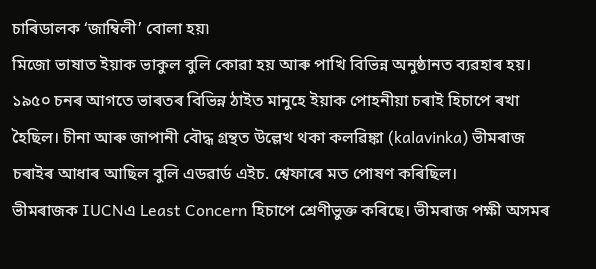চাৰিডালক ‘জাম্বিলী’ বোলা হয়৷
মিজো ভাষাত ইয়াক ভাকুল বুলি কোৱা হয় আৰু পাখি বিভিন্ন অনুষ্ঠানত ব্যৱহাৰ হয়।
১৯৫০ চনৰ আগতে ভাৰতৰ বিভিন্ন ঠাইত মানুহে ইয়াক পোহনীয়া চৰাই হিচাপে ৰখা হৈছিল। চীনা আৰু জাপানী বৌদ্ধ গ্ৰন্থত উল্লেখ থকা কলৱিঙ্কা (kalavinka) ভীমৰাজ চৰাইৰ আধাৰ আছিল বুলি এডৱাৰ্ড এইচ. শ্বেফাৰে মত পোষণ কৰিছিল।
ভীমৰাজক IUCNএ Least Concern হিচাপে শ্ৰেণীভুক্ত কৰিছে। ভীমৰাজ পক্ষী অসমৰ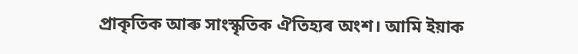প্ৰাকৃতিক আৰু সাংস্কৃতিক ঐতিহ্যৰ অংশ। আমি ইয়াক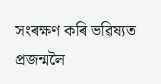সংৰক্ষণ কৰি ভৱিষ্যত প্ৰজন্মলৈ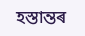হস্তান্তৰ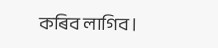কৰিব লাগিব।